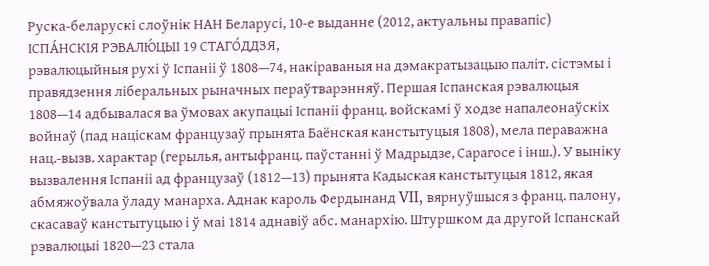Руска-беларускі слоўнік НАН Беларусі, 10-е выданне (2012, актуальны правапіс)
ІСПА́НСКІЯ РЭВАЛЮ́ЦЫІ 19 СТАГО́ДДЗЯ,
рэвалюцыйныя рухі ў Іспаніі ў 1808—74, накіраваныя на дэмакратызацыю паліт. сістэмы і правядзення ліберальных рыначных пераўтварэнняў. Першая Іспанская рэвалюцыя 1808—14 адбывалася ва ўмовах акупацыі Іспаніі франц. войскамі ў ходзе напалеонаўскіх войнаў (пад націскам французаў прынята Баёнская канстытуцыя 1808), мела пераважна нац.-вызв. характар (герылья, антыфранц. паўстанні ў Мадрыдзе, Сарагосе і інш.). У выніку вызвалення Іспаніі ад французаў (1812—13) прынята Кадыская канстытуцыя 1812, якая абмяжоўвала ўладу манарха. Аднак кароль Фердынанд VII, вярнуўшыся з франц. палону, скасаваў канстытуцыю і ў маі 1814 аднавіў абс. манархію. Штуршком да другой Іспанскай рэвалюцыі 1820—23 стала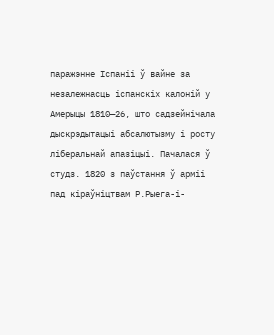паражэнне Іспаніі ў вайне за незалежнасць іспанскіх калоній у Амерыцы 1810—26, што садзейнічала дыскрэдытацыі абсалютызму і росту ліберальнай апазіцыі. Пачалася ў студз. 1820 з паўстання ў арміі пад кіраўніцтвам Р.Рыега-і-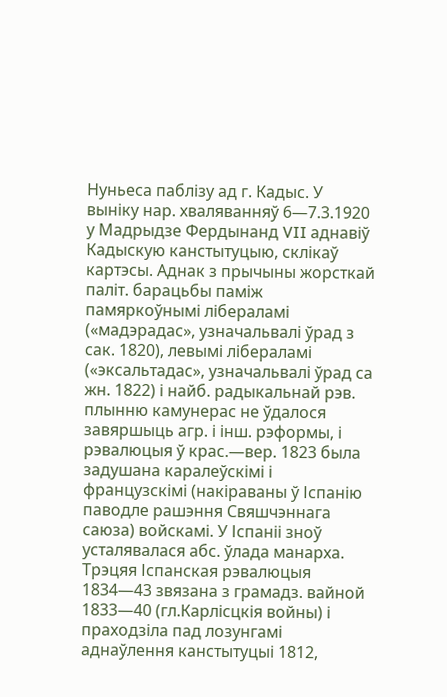Нуньеса паблізу ад г. Кадыс. У выніку нар. хваляванняў 6—7.3.1920 у Мадрыдзе Фердынанд VII аднавіў Кадыскую канстытуцыю, склікаў картэсы. Аднак з прычыны жорсткай паліт. барацьбы паміж памяркоўнымі лібераламі («мадэрадас», узначальвалі ўрад з сак. 1820), левымі лібераламі («эксальтадас», узначальвалі ўрад са жн. 1822) і найб. радыкальнай рэв. плынню камунерас не ўдалося завяршыць агр. і інш. рэформы, і рэвалюцыя ў крас.—вер. 1823 была задушана каралеўскімі і французскімі (накіраваны ў Іспанію паводле рашэння Свяшчэннага саюза) войскамі. У Іспаніі зноў усталявалася абс. ўлада манарха. Трэцяя Іспанская рэвалюцыя 1834—43 звязана з грамадз. вайной 1833—40 (гл.Карлісцкія войны) і праходзіла пад лозунгамі аднаўлення канстытуцыі 1812,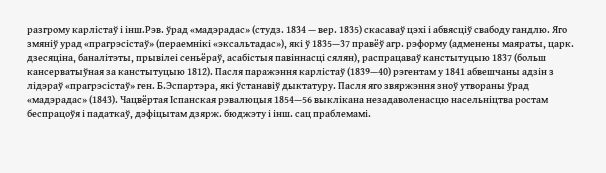разгрому карлістаў і інш.Рэв. ўрад «мадэрадас» (студз. 1834 — вер. 1835) скасаваў цэхі і абвясціў свабоду гандлю. Яго змяніў урад «прагрэсістаў» (пераемнікі «эксальтадас»), які ў 1835—37 правёў агр. рэформу (адменены маяраты, царк. дзесяціна, баналітэты, прывілеі сеньёраў, асабістыя павіннасці сялян), распрацаваў канстытуцыю 1837 (больш кансерватыўная за канстытуцыю 1812). Пасля паражэння карлістаў (1839—40) рэгентам у 1841 абвешчаны адзін з лідэраў «прагрэсістаў» ген. Б.Эспартэра, які ўстанавіў дыктатуру. Пасля яго звяржэння зноў утвораны ўрад «мадэрадас» (1843). Чацвёртая Іспанская рэвалюцыя 1854—56 выклікана незадаволенасцю насельніцтва ростам беспрацоўя і падаткаў, дэфіцытам дзярж. бюджэту і інш. сац праблемамі.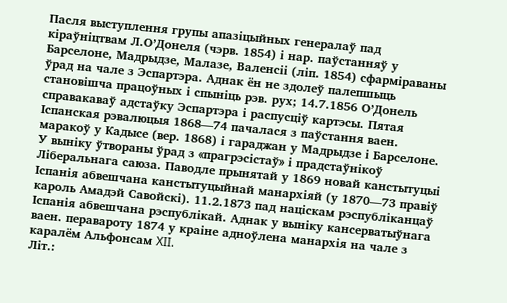Пасля выступлення групы апазіцыйных генералаў пад кіраўніцтвам Л.О’Донеля (чэрв. 1854) і нар. паўстанняў у Барселоне, Мадрыдзе, Малазе, Валенсіі (ліп. 1854) сфарміраваны ўрад на чале з Эспартэра. Аднак ён не здолеў палепшыць становішча працоўных і спыніць рэв. рух; 14.7.1856 О’Донель справакаваў адстаўку Эспартэра і распусціў картэсы. Пятая Іспанская рэвалюцыя 1868—74 пачалася з паўстання ваен. маракоў у Кадысе (вер. 1868) і гараджан у Мадрыдзе і Барселоне. У выніку ўтвораны ўрад з «прагрэсістаў» і прадстаўнікоў Ліберальнага саюза. Паводле прынятай у 1869 новай канстытуцыі Іспанія абвешчана канстытуцыйнай манархіяй (у 1870—73 правіў кароль Амадэй Савойскі). 11.2.1873 пад націскам рэспубліканцаў Іспанія абвешчана рэспублікай. Аднак у выніку кансерватыўнага ваен. перавароту 1874 у краіне адноўлена манархія на чале з каралём Альфонсам XII.
Літ.: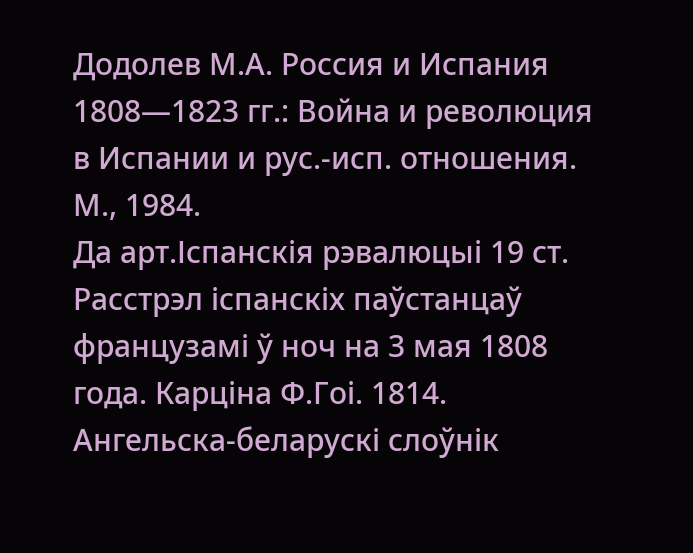Додолев М.А. Россия и Испания 1808—1823 гг.: Война и революция в Испании и рус.-исп. отношения. М., 1984.
Да арт.Іспанскія рэвалюцыі 19 ст. Расстрэл іспанскіх паўстанцаў французамі ў ноч на 3 мая 1808 года. Карціна Ф.Гоі. 1814.
Ангельска-беларускі слоўнік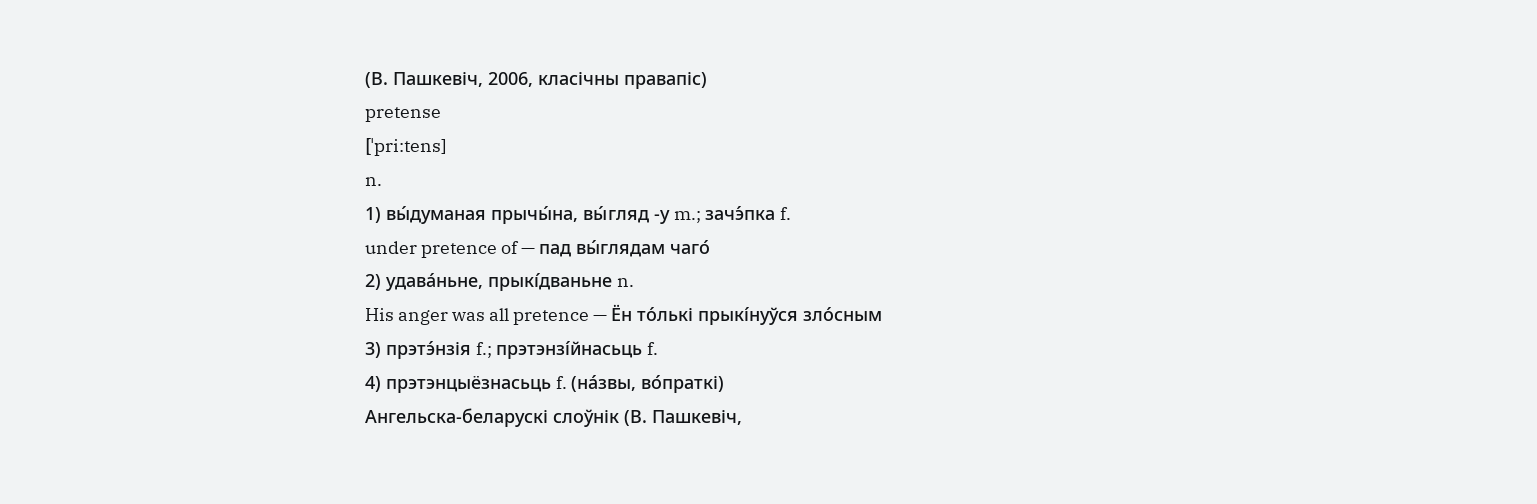(В. Пашкевіч, 2006, класічны правапіс)
pretense
[ˈpri:tens]
n.
1) вы́думаная прычы́на, вы́гляд -у m.; зачэ́пка f.
under pretence of — пад вы́глядам чаго́
2) удава́ньне, прыкі́дваньне n.
His anger was all pretence — Ён то́лькі прыкі́нуўся зло́сным
3) прэтэ́нзія f.; прэтэнзі́йнасьць f.
4) прэтэнцыёзнасьць f. (на́звы, во́праткі)
Ангельска-беларускі слоўнік (В. Пашкевіч,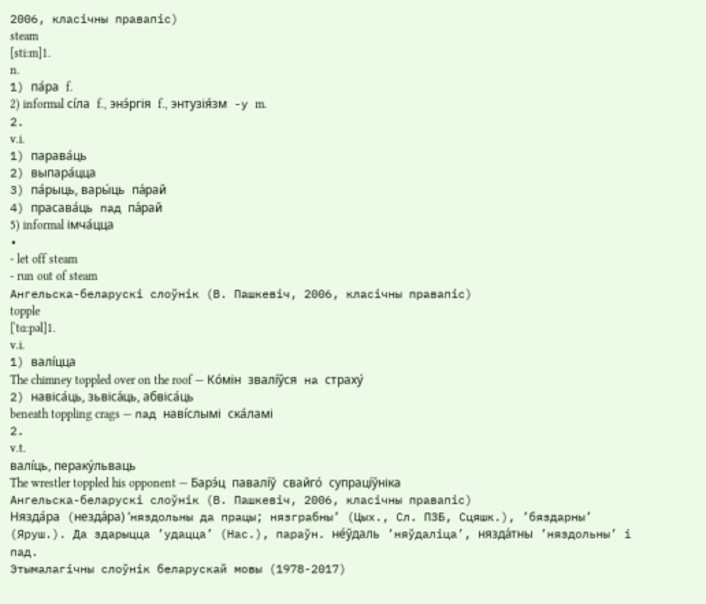2006, класічны правапіс)
steam
[sti:m]1.
n.
1) па́ра f.
2) informal сі́ла f., энэ́ргія f., энтузія́зм -у m.
2.
v.i.
1) парава́ць
2) выпара́цца
3) па́рыць, вары́ць па́рай
4) прасава́ць пад па́рай
5) informal імча́цца
•
- let off steam
- run out of steam
Ангельска-беларускі слоўнік (В. Пашкевіч, 2006, класічны правапіс)
topple
[ˈtɑ:pəl]1.
v.i.
1) валі́цца
The chimney toppled over on the roof — Ко́мін звалі́ўся на страху́
2) навіса́ць, зьвіса́ць, абвіса́ць
beneath toppling crags — пад наві́слымі ска́ламі
2.
v.t.
валі́ць, пераку́льваць
The wrestler toppled his opponent — Барэ́ц павалі́ў свайго́ супраці́ўніка
Ангельска-беларускі слоўнік (В. Пашкевіч, 2006, класічны правапіс)
Нязда́ра (незда́ра) ’няздольны да працы; нязграбны’ (Цых., Сл. ПЗБ, Сцяшк.), ’бяздарны’ (Яруш.). Да здарыцца ’удацца’ (Нас.), параўн. не́ўдаль ’няўдаліца’, нязда́тны ’няздольны’ і пад.
Этымалагічны слоўнік беларускай мовы (1978-2017)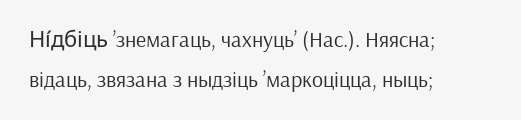Ні́дбіць ’знемагаць, чахнуць’ (Нас.). Няясна; відаць, звязана з ныдзіць ’маркоціцца, ныць;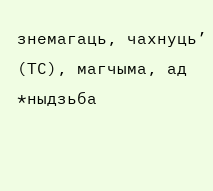знемагаць, чахнуць’ (ТС), магчыма, ад *ныдзьба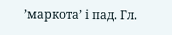’маркота’ і пад. Гл.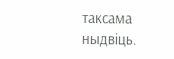таксама ныдвіць.